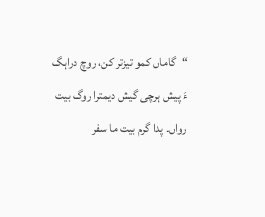“گاماں کمو تیزتر کن، روچ دراہگ ءَ پیش ہرچی گیش دیمترا روگ بیت رواں۔ پدا گرم بیت ما سفر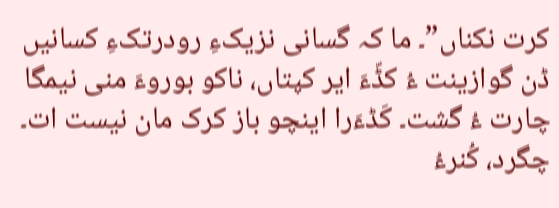کرت نکناں”۔ ما کہ گسانی نزیکءِ رودرتکءِ کسانیں ڈن گوازینت ءُ کڈّءَ ایر کپتاں، ناکو بوروءَ منی نیمگا چارت ءُ گشت۔ کَڈءَرا اینچو باز کرک مان نیست ات۔ چگرد، کُنرءُ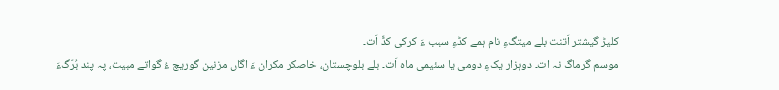کلیڑ گیشتر اَتنت بلے میتگءِ نام ہمے کڈءِ سبب ءَ کرکی کڈّ اَت۔
موسم گرماگ نہ ات۔ دوہزار یکءِ دومی یا سئیمی ماہ اَت۔ بلے بلوچستان، خاصکر مکران ءَ اگاں مزنین گوریچ ءُ گواتے مبیت، پہ پند بُرّگءَ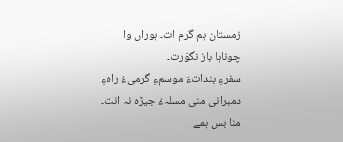زمستان ہم گرم ات۔ ہوراں وا چوناہا باز نگوَرت۔
سفرءِ بنداتءَ موسمءِ گرمیءُ راہءِ دمبرانی منی مسلہءُ جیڑہ نہ انت۔ منا بس ہمے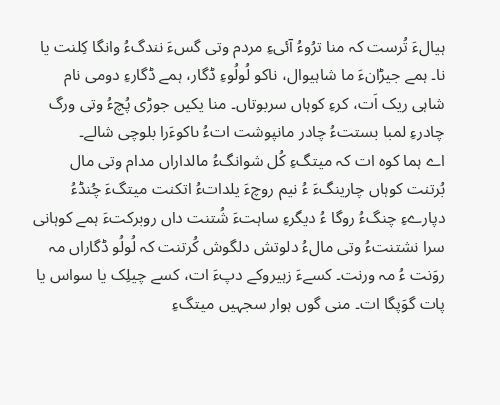ہیالءَ تُرست کہ منا ترُوءُ آئیءِ مردم وتی گسءَ نندگءُ وانگا کِلنت یا نا۔ ہمے جیڑانءَ ما شاہیوال، ناکو لُولُوءِ ڈگار، ہمے ڈگارءِ دومی نام شاہی ریک اَت، کرءِ کوہاں سربوتاں۔ منا یکیں جوڑی پُچءُ وتی ورگ چادرءِ لمبا بستتءُ چادر مانپوشت اتءُ ںاکوءَرا بلوچی شالے۔
اے ہما کوہ ات کہ میتگءِ کُل شوانگءُ مالداراں مدام وتی مال بُرتنت کوہاں چارینگءَ ءُ نیم روچءَ یلداتءُ اتکنت میتگءَ چُنڈءُ دپارےءِ چنگءُ روگا ءُ دیگرءِ ساہتءَ شُتنت داں روبرکتءَ ہمے کوہانی سرا نشتنتءُ وتی مالءُ دلوتش دلگوش کُرتنت کہ لُولُو ڈگاراں مہ روَنت ءُ مہ ورنت۔ کسےءَ زہیروکے دپءَ ات، کسے چیلِک یا سواس یا پات گوَپگا ات۔ منی گوں ہوار سجہیں میتگءِ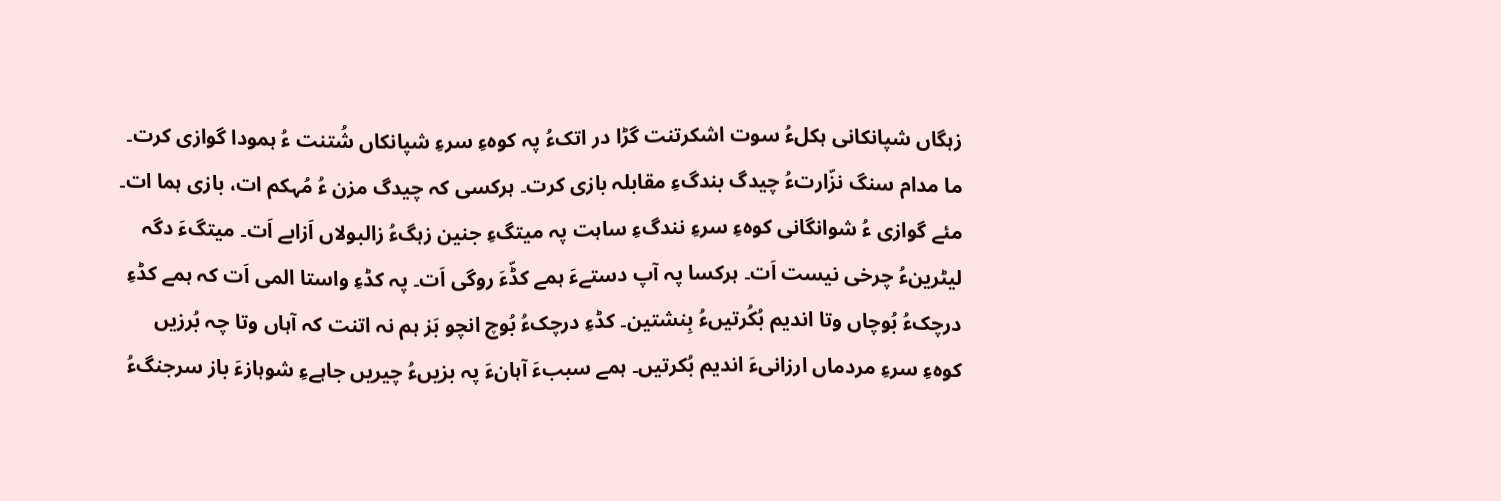زہگاں شپانکانی ہکلءُ سوت اشکرتنت گڑا در اتکءُ پہ کوہءِ سرءِ شپانکاں شُتنت ءُ ہمودا گوازی کرت۔ ما مدام سنگ نزّارتءُ چیدگ بندگءِ مقابلہ بازی کرت۔ ہرکسی کہ چیدگ مزن ءُ مُہکم ات، بازی ہما ات۔
مئے گوازی ءُ شوانگانی کوہءِ سرءِ نندگءِ ساہت پہ میتگءِ جنین زہگءُ زالبولاں اَزابے اَت۔ میتگءَ دگہ لیٹرینءُ چرخی نیست اَت۔ ہرکسا پہ آپ دستےءَ ہمے کڈّءَ روگی اَت۔ پہ کڈءِ واستا المی اَت کہ ہمے کڈءِ درچکءُ بُوچاں وتا اندیم بُکُرتیںءُ بِنشتین۔ کڈءِ درچکءُ بُوچ انچو بَز ہم نہ اتنت کہ آہاں وتا چہ بُرزیں کوہءِ سرءِ مردماں ارزانیءَ اندیم بُکرتیں۔ ہمے سببءَ آہانءَ پہ بزیںءُ چیریں جاہےءِ شوہازءَ باز سرجنگءُ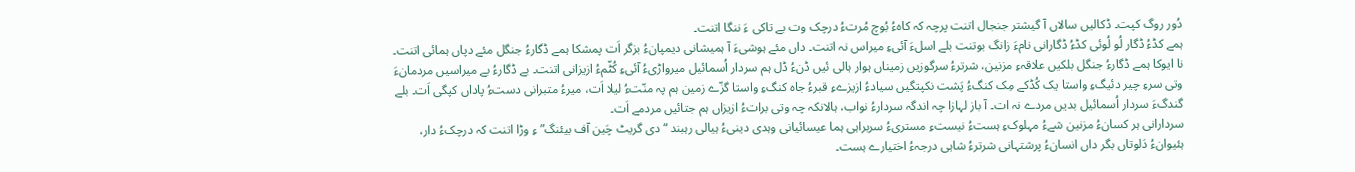دُور روگ کپت۔ ڈکالیں سالاں آ گیشتر جنجال اتنت پرچہ کہ کاہءُ بُوچ مُرتءُ درچک وت بے تاکی ءَ ننگا اتنت۔
ہمے کڈءُ ڈگار لُو لُوئی کڈءُ ڈگارانی نامءَ زانگ بوتنت بلے اسلءَ آئیءِ میراس نہ اتنت۔ داں مئے ہوشیءَ آ ہمیشانی دیمپانءُ بزگر اَت پمشکا ہمے ڈگارءُ جنگل مئے دپاں ہمائی اتنت۔ نا ایوکا ہمے ڈگارءُ جنگل بلکیں علاقہءِ مزنین، شرترءُ سرگوزیں زمیناں ہوار ہالی ئیں ڈنءُ ڈل ہم سردار اُسمائیل میرواڑیءُ آئیءِ کُٹّمءُ ازیزانی اتنت۔ بے ڈگارءُ بے میراسیں مردمانءَ وتی سرءِ چیر دئیگءِ واستا یک کُڈکے مِک کنگءُ پَشت نکپتگیں سیادءُ ازیزےءِ قبرءُ جاہ کنگءِ واستا گزّے زمین ہم پہ منّتءُ لیلا اَت، میرءُ متبرانی دستءُ پاداں کپگی اَت۔ بلے گندگءَ سردار اُسمائیل بدیں مردے نہ ات۔ آ باز لہازا چہ اندگہ سردارءُ نواب، ہالانکہ چہ وتی براتءُ ازیزاں ہم جتائیں مردمے اَت۔
سردارانی ہر کسانءُ مزنین شےءُ مہلوکءِ ہستءُ نیستءِ مستریءُ سربراہی ہما عیسائیانی وہدی دینیءُ ہیالی رہبند “دی گریٹ چَین آف بیئنگ” ءِ وڑا اتنت کہ درچکءُ دار، ہئیوانءُ دَلوتاں بگر داں انسانءُ پرشتہانی شرترءُ شاہی درجہءُ اختیارے ہست۔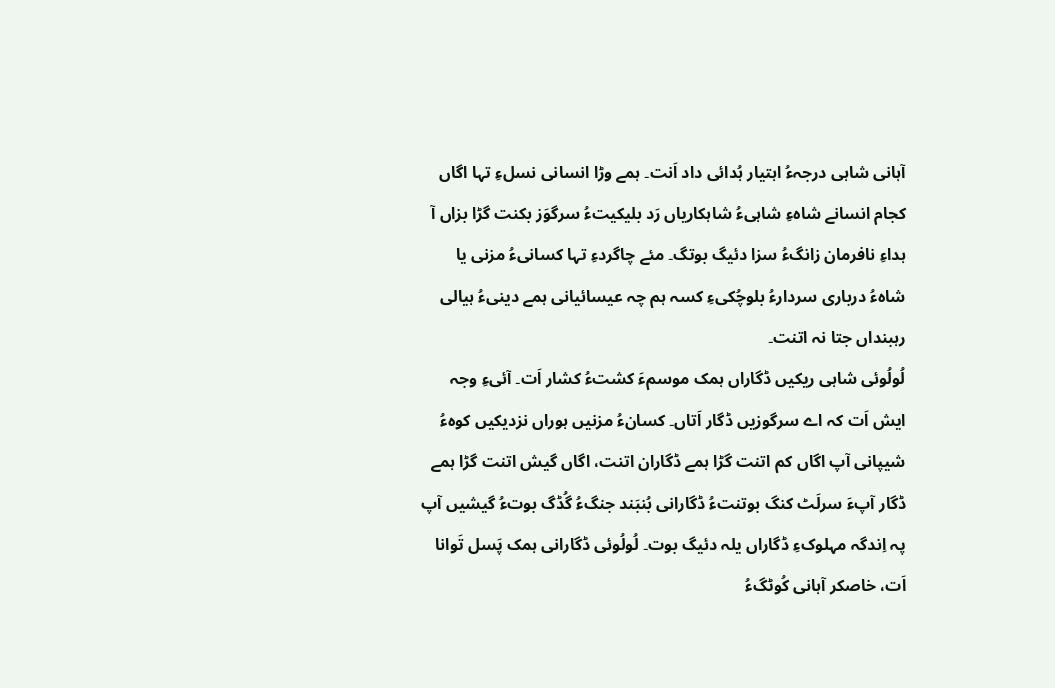آہانی شاہی درجہءُ اہتیار ہُدائی داد اَنت۔ ہمے وڑا انسانی نسلءِ تہا اگاں کجام انسانے شاہءِ شاہیءُ شاہکاریاں رَد بلیکیتءُ سرگوَز بکنت گڑا بزاں آ ہداءِ نافرمان زانگءُ سزا دئیگ بوتگ۔ مئے چاگردءِ تہا کسانیءُ مزنی یا شاہءُ درباری سردارءُ بلوچُکیءِ کسہ ہم چہ عیسائیانی ہمے دینیءُ ہیالی رہبنداں جتا نہ اتنت۔
لُولُوئی شاہی ریکیں ڈگاراں ہمک موسمءَ کشتءُ کشار اَت۔ آئیءِ وجہ ایش اَت کہ اے سرگوزیں ڈگار اَتاں۔ کسانءُ مزنیں ہوراں نزدیکیں کوہءُ شیپانی آپ اگاں کم اتنت گڑا ہمے ڈگاران اتنت، اگاں گیش اتنت گڑا ہمے ڈگار آپءَ سرلَٹ کنگ بوتنتءُ ڈگارانی بُنبَند جنگءُ گُڈگ بوتءُ گیشیں آپ پہ اِندگہ مہلوکءِ ڈگاراں یلہ دئیگ بوت۔ لُولُوئی ڈگارانی ہمک پَسل تَوانا اَت، خاصکر آہانی کُوٹگءُ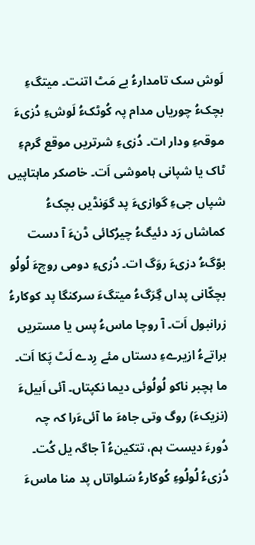لَوش سک تامدارءُ بے مَٹ اتنت۔ میتگءِ بچکءُ چوریاں مدام پہ کُوٹکءُ لَوشءِ دُزیءَ موقہءِ ودار ات۔ دُزیءِ شرتریں موقع گرمءِ ٹاک یا شپانی ہاموشی اَت۔ خاصکر ماہتاپیں شپاں جیءِ گوازیءَ پد گوَنڈیں بچکءُ کماشاں رَد دئیگءُ چیرُکائی ڈنءَ آ دست بوّگءُ دزیءَ روَگ ات۔ دُزیءِ دومی روچءَ لُولُو بچکّانی پداں گِرَگءُ میتگءَ سرکنگا پد کوکارءُ زرانبول اَت۔ آ روچا ماسءُ پس یا مستریں براتےءُ ازیرےءِ دستاں مئے رِدے لَٹ پَکا اَت۔ ما ہچبر ناکو لُولُوئی دیما نکپتاں۔ آئی اَبیلءَ (نزیکءَ) روگ وتی جاہءَ ما آئیءَرا کہ چہ دُورءَ دیست ہم، تتکینءُ آ جاگہ یل کُت۔ دُزیءُ لُولُوءِ کُوکارءُ سَلواتاں پد منا ماسءَ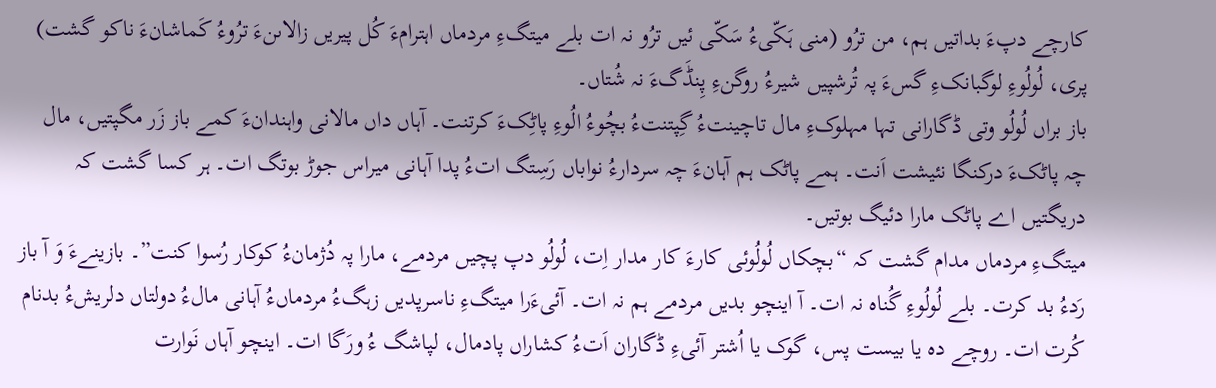کارچے دپءَ بداتیں ہم، من ترُو (منی ہَکّیءُ سَکّی ئیں ترُو نہ ات بلے میتگءِ مردماں اہترامءَ کُل پیریں زالاںنءَ ترُوءُ کَماشانءَ ناکو گشت) پری، لُولُوءِ لوگبانکءِ گسءَ پہ تُرشپیں شیرءُ روگنءِ پِنڈَگءَ نہ شُتاں۔
باز براں لُولُو وتی ڈگارانی تہا مہلوکءِ مال تاچینتءُ گِپتنتءُ بچُوءُ الُوءِ پاٹِکءَ کرتنت۔ آہاں داں مالانی واہندانءَ کمے باز زَر مگپتیں، مال چہ پاٹکءَ درکنگا نئیشت اَنت۔ ہمے پاٹک ہم آہانءَ چہ سردارءُ نواباں رَسِتگ اتءُ پدا آہانی میراس جوڑ بوتگ ات۔ ہر کسا گشت کہ دریگتیں اے پاٹک مارا دئیگ بوتیں۔
میتگءِ مردماں مدام گشت کہ “بچکاں لُولُوئی کارءَ کار مدار اِت، لُولُو دپ پچیں مردمے، مارا پہ دُژمانءُ کوکار رُسوا کنت”۔ بازینےءَ وَ آ باز رَدءُ بد کرت۔ بلے لُولُوءِ گُناہ نہ ات۔ آ اینچو بدیں مردمے ہم نہ ات۔ آئیءَرا میتگءِ ناسرپدیں زہگءُ مردماںءُ آہانی مالءُ دولتاں دلریشءُ بدنام کُرت ات۔ روچے دہ یا بیست پس، گوک یا اُشتر آئیءِ ڈگاران اَتءُ کشاراں پادمال، لپاشگ ءُ ورَگا ات۔ اینچو آہاں نَوارت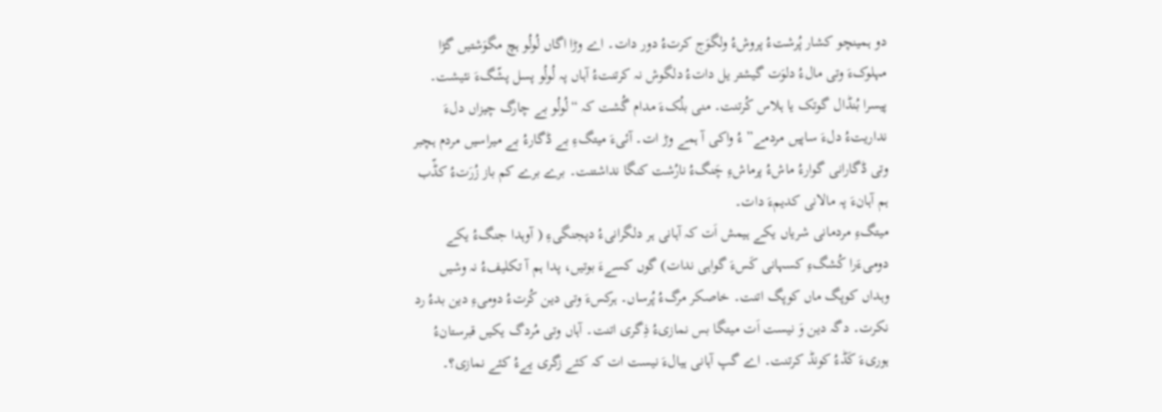دو ہمینچو کشار پُرشتءُ پروشءُ ولگوَج کرتءُ دور دات۔ اے وڑا اگاں لُولُو ہچ مگوَشتیں گڑا مہلوکءَ وتی مالءُ دلوَت گیشتر یل داتءُ دلگوش نہ کرتنتءُ آہاں پہ لُولُو پسل پشّگءَ نئیشت۔ پیسرا بُنڈال گوتک یا ہلاس کُرتنت۔ منی بلُکءَ مدام گُشت کہ “لُولُو بے چارگ چیزاں دلءَ نداریتءُ دلءَ ساپیں مردمے” ءُ واکی آ ہمے وڑ ات۔ آئیءَ میتگءِ بے ڈگارءُ بے میراسیں مردم ہچبر وتی ڈگارانی گوارءُ ماشءُ پرماشءِ چَنگءُ نارُشت کنگا نداشتنت۔ برے برے کم باز زُرَتءُ کڈّب ہم آہانءَ پہ مالانی کدیمءَ دات۔
میتگءِ مردمانی شریاں یکے ہیمش اَت کہ آہانی ہر دلگرانیءُ دپجنگیءِ ( آوہدا جنگءُ یکے دومیءَرا کُشگءِ کسہانی کَسءَ گواہی ندات) گوں کسےءَ بوتیں، پدا ہم آ تکلیفءُ نہ وشیں وہداں کوپگ ماں کوپگ اتنت۔ خاصکر مرگءُ پُرساں۔ ہرکسءَ وتی دین کُرتءُ دومیءِ دین بدءُ رد نکرت۔ دگہ دین وَ نیست اَت میتگا بس نمازیءُ ذِگری اتنت۔ آہاں وتی مُردگ یکیں قبرستانءُ ہوریءَ کَڈءُ کونڈ کرتنت۔ اے گپ آہانی ہیالءَ نیست ات کہ کئے زگری یےءُ کئے نمازی؟۔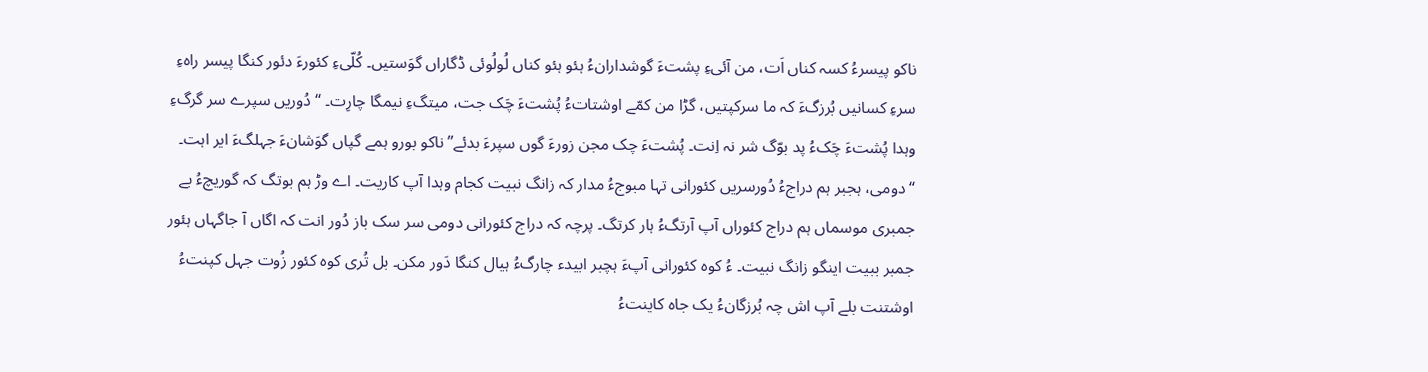ناکو پیسرءُ کسہ کناں اَت، من آئیءِ پشتءَ گوشدارانءُ ہئو ہئو کناں لُولُوئی ڈگاراں گوَستیں۔ کُلّیءِ کئورءَ دئور کنگا پیسر راہءِ سرءِ کسانیں بُرزگءَ کہ ما سرکپتیں، گڑا من کمّے اوشتاتءُ پُشتءَ چَک جت، میتگءِ نیمگا چارِت۔ “دُوریں سپرے سر گرگءِ وہدا پُشتءَ چَکءُ پد بوّگ شر نہ اِنت۔ پُشتءَ چک مجن زورءَ گوں سپرءَ بدئے” ناکو بورو ہمے گپاں گوَشانءَ جہلگءَ ایر اہت۔
“دومی، ہجبر ہم دراجءُ دُورسریں کئورانی تہا مبوجءُ مدار کہ زانگ نبیت کجام وہدا آپ کاریت۔ اے وڑ ہم بوتگ کہ گوریچءُ بے جمبری موسماں ہم دراج کئوراں آپ آرتگءُ ہار کرتگ۔ پرچہ کہ دراج کئورانی دومی سر سک باز دُور انت کہ اگاں آ جاگہاں ہئور جمبر ببیت اینگو زانگ نبیت۔ ءُ کوہ کئورانی آپءَ ہچبر ابیدء چارگءُ ہیال کنگا دَور مکن۔ بل تُری کوہ کئور زُوت جہل کپنتءُ اوشتنت بلے آپ اش چہ بُرزگانءُ یک جاہ کاینتءُ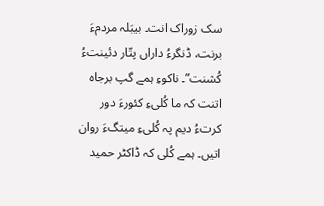سک زوراک انت۔ بیبَلہ مردمءَ برنت، ڈنگرءُ داراں پتّار دئینتءُ کُشنت”۔ ناکوءِ ہمے گپ برجاہ اتنت کہ ما کُلیءِ کئورءَ دور کرتءُ دیم پہ کُلیءِ میتگءَ روان اتیں۔ ہمے کُلی کہ ڈاکٹر حمید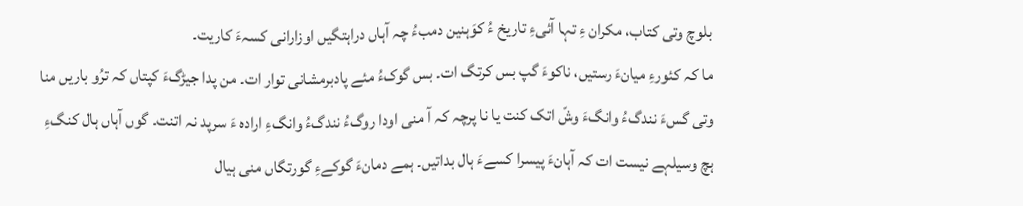بلوچ وتی کتاب، مکران ءِ تہا آئیءِ تاریخ ءُ کوَہنین دمبءُ چہ آہاں دراہتگیں اوزارانی کسہءَ کاریت۔
ما کہ کئورءِ میانءَ رستیں، ناکوءَ گپ بس کرتگ ات۔ بس گوکءُ مئے پادبرمشانی توار ات۔ من پدا جیڑگءَ کپتاں کہ ترُو باریں منا وتی گسءَ نندگءُ وانگءَ وشّ اتک کنت یا نا پرچہ کہ آ منی اودا روگءُ نندگءُ وانگءِ ارادہ ءَ سرپد نہ اتنت۔ گوں آہاں ہال کنگءِ ہچ وسیلہے نیست ات کہ آہانءَ پیسرا کسےءَ ہال بداتیں۔ ہمے دمانءَ گوکےءِ گورتگاں منی ہیال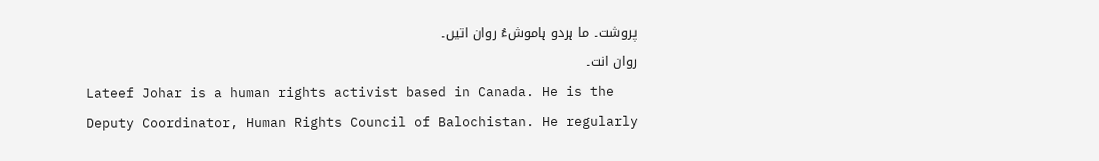پروشت۔ ما ہردو ہاموشءُ روان اتیں۔
روان انت۔
Lateef Johar is a human rights activist based in Canada. He is the Deputy Coordinator, Human Rights Council of Balochistan. He regularly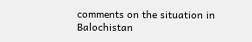comments on the situation in Balochistan